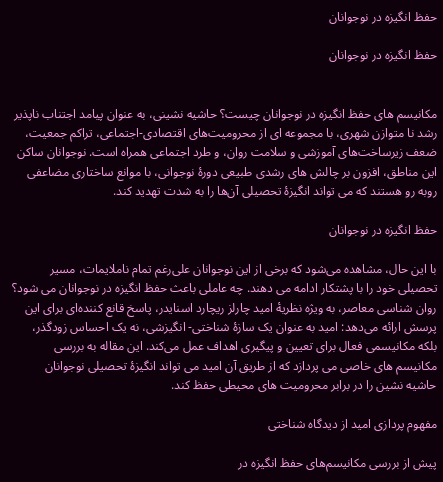حفظ انگیزه در نوجوانان

حفظ انگیزه در نوجوانان


مکانیسم های حفظ انگیزه در نوجوانان چیست؟ حاشیه ‌نشینی، به عنوان پیامد اجتناب ‌ناپذیر رشد نا متوازن شهری، با مجموعه ‌ای از محرومیت‌های اقتصادی-اجتماعی، تراکم جمعیت، ضعف زیرساخت‌های آموزشی و سلامت روان، و طرد اجتماعی همراه است. نوجوانان ساکن این مناطق، افزون بر چالش‌ های رشدی طبیعی دورهٔ نوجوانی، با موانع ساختاری مضاعفی روبه‌ رو هستند که می ‌تواند انگیزهٔ تحصیلی آن‌ها را به شدت تهدید کند.

حفظ انگیزه در نوجوانان

با این حال، مشاهده می‌شود که برخی از این نوجوانان علی‌رغم تمام ناملایمات، مسیر تحصیلی خود را با پشتکار ادامه می ‌دهند. چه عاملی باعث حفظ انگیزه در نوجوانان می ‌شود؟ روان ‌شناسی معاصر، به ویژه نظریهٔ امید چارلز ریچارد اسنایدر، پاسخ قانع ‌کننده‌ای برای این پرسش ارائه می‌دهد: امید به عنوان یک سازهٔ شناختی- انگیزشی، نه یک احساس زودگذر، بلکه مکانیسمی فعال برای تعیین و پیگیری اهداف عمل می‌کند. این مقاله به بررسی مکانیسم ‌های خاصی می ‌پردازد که از طریق آن امید می ‌تواند انگیزهٔ تحصیلی نوجوانان حاشیه ‌نشین را در برابر محرومیت ‌های محیطی حفظ کند.

مفهوم ‌پردازی امید از دیدگاه شناختی

پیش از بررسی مکانیسم‌های حفظ انگیزه در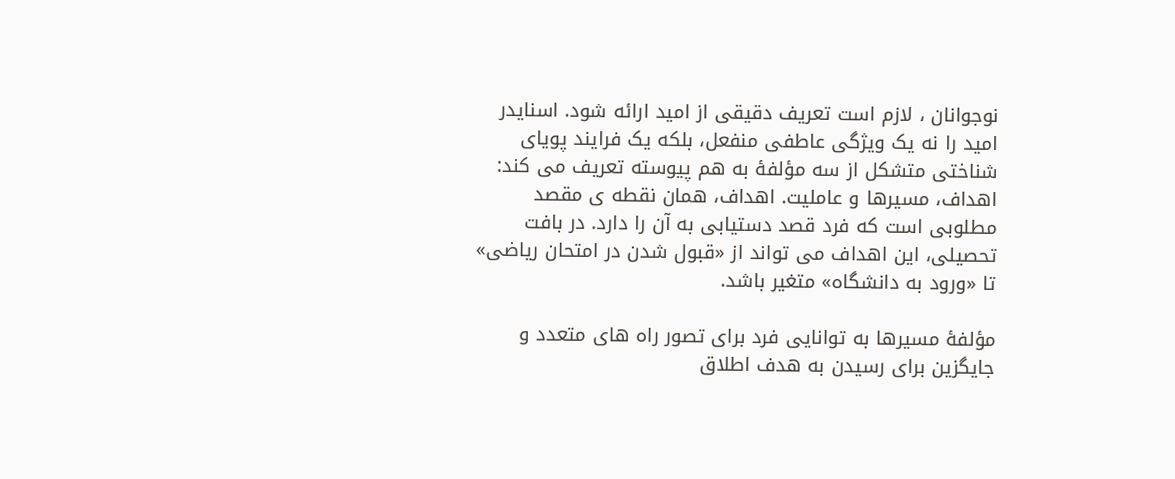نوجوانان ، لازم است تعریف دقیقی از امید ارائه شود. اسنایدر امید را نه یک ویژگی عاطفی منفعل، بلکه یک فرایند پویای شناختی متشکل از سه مؤلفهٔ به ‌هم ‌پیوسته تعریف می ‌کند: اهداف، مسیرها و عاملیت. اهداف، همان نقطه ‌ی مقصد مطلوبی است که فرد قصد دستیابی به آن را دارد. در بافت تحصیلی، این اهداف می‌ تواند از «قبول شدن در امتحان ریاضی» تا «ورود به دانشگاه» متغیر باشد.

مؤلفهٔ مسیرها به توانایی فرد برای تصور راه‌ های متعدد و جایگزین برای رسیدن به هدف اطلاق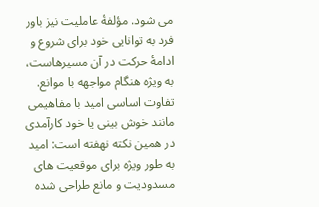می ‌شود. مؤلفهٔ عاملیت نیز باور فرد به توانایی خود برای شروع و ادامهٔ حرکت در آن مسیرهاست، به ویژه هنگام مواجهه با موانع. تفاوت اساسی امید با مفاهیمی مانند خوش ‌بینی یا خود کارآمدی در همین نکته نهفته است: امید به طور ویژه برای موقعیت‌ های مسدودیت و مانع طراحی شده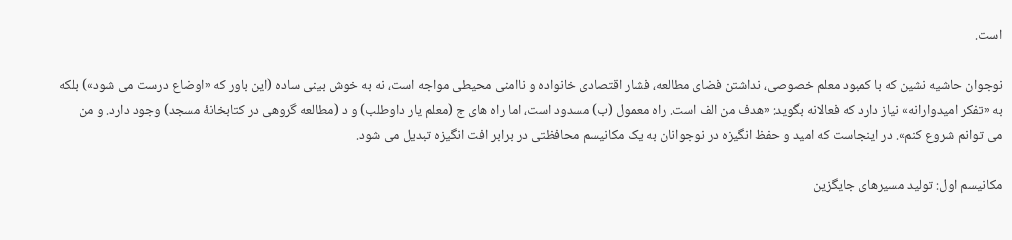است.

نوجوان حاشیه‌ نشین که با کمبود معلم خصوصی، نداشتن فضای مطالعه، فشار اقتصادی خانواده و ناامنی محیطی مواجه است، نه به خوش ‌بینی ساده (این باور که «اوضاع درست می ‌شود») بلکه به «تفکر امیدوارانه» نیاز دارد که فعالانه بگوید: «هدف من الف است. راه معمول (ب) مسدود است، اما راه‌ های ج (معلم یار داوطلب) و د (مطالعه گروهی در کتابخانهٔ مسجد) وجود دارد. و من می ‌توانم شروع کنم». در اینجاست که امید و حفظ انگیزه در نوجوانان به یک مکانیسم محافظتی در برابر افت انگیزه تبدیل می ‌شود.

مکانیسم اول: تولید مسیرهای جایگزین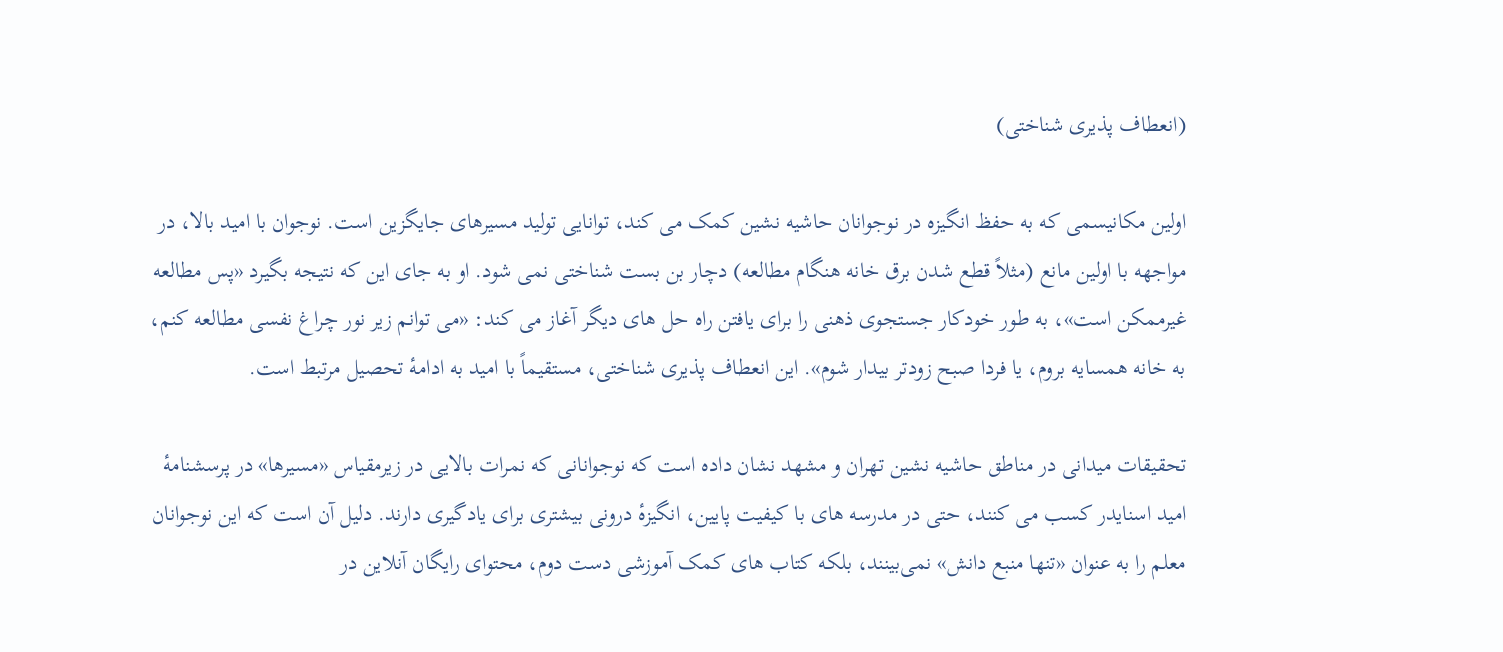(انعطاف ‌پذیری شناختی)

اولین مکانیسمی که به حفظ انگیزه در نوجوانان حاشیه ‌نشین کمک می ‌کند، توانایی تولید مسیرهای جایگزین است. نوجوان با امید بالا، در مواجهه با اولین مانع (مثلاً قطع شدن برق خانه هنگام مطالعه) دچار بن ‌بست شناختی نمی ‌شود. او به جای این که نتیجه بگیرد «پس مطالعه غیرممکن است»، به طور خودکار جستجوی ذهنی را برای یافتن راه‌ حل‌ های دیگر آغاز می ‌کند: «می ‌توانم زیر نور چراغ نفسی مطالعه کنم، به خانه همسایه بروم، یا فردا صبح زودتر بیدار شوم». این انعطاف ‌پذیری شناختی، مستقیماً با امید به ادامهٔ تحصیل مرتبط است.

تحقیقات میدانی در مناطق حاشیه‌ نشین تهران و مشهد نشان داده است که نوجوانانی که نمرات بالایی در زیرمقیاس «مسیرها» در پرسشنامهٔ امید اسنایدر کسب می ‌کنند، حتی در مدرسه‌ های با کیفیت پایین، انگیزهٔ درونی بیشتری برای یادگیری دارند. دلیل آن است که این نوجوانان معلم را به عنوان «تنها منبع دانش» نمی‌بینند، بلکه کتاب‌ های کمک‌ آموزشی دست دوم، محتوای رایگان آنلاین در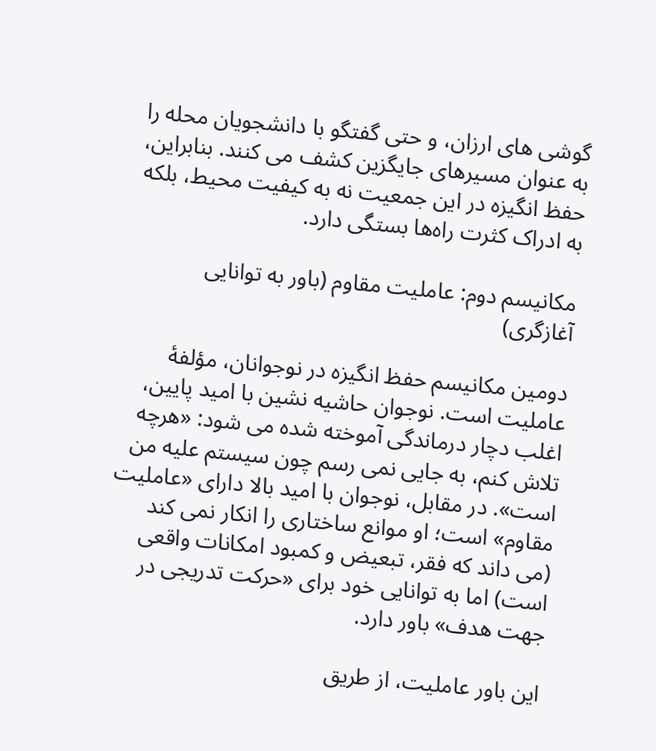گوشی ‌های ارزان، و حتی گفتگو با دانشجویان محله را به عنوان مسیرهای جایگزین کشف می‌ کنند. بنابراین، حفظ انگیزه در این جمعیت نه به کیفیت محیط، بلکه به ادراک کثرت راه‌ها بستگی دارد.

مکانیسم دوم: عاملیت مقاوم (باور به توانایی آغازگری)

دومین مکانیسم حفظ انگیزه در نوجوانان، مؤلفهٔ عاملیت است. نوجوان حاشیه‌ نشین با امید پایین، اغلب دچار درماندگی آموخته ‌شده می ‌شود: «هرچه تلاش کنم، به جایی نمی ‌رسم چون سیستم علیه من است». در مقابل، نوجوان با امید بالا دارای «عاملیت مقاوم» است؛ او موانع ساختاری را انکار نمی ‌کند (می ‌داند که فقر، تبعیض و کمبود امکانات واقعی است) اما به توانایی خود برای «حرکت تدریجی در جهت هدف» باور دارد.

این باور عاملیت، از طریق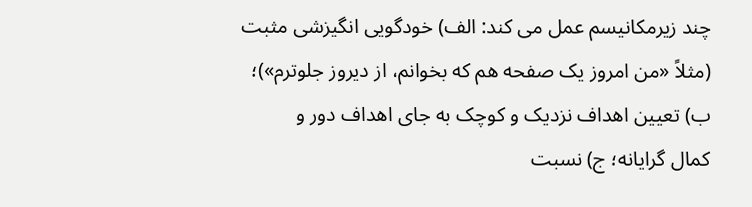چند زیرمکانیسم عمل می ‌کند: الف) خودگویی انگیزشی مثبت (مثلاً «من امروز یک صفحه هم که بخوانم، از دیروز جلوترم»)؛ ب) تعیین اهداف نزدیک و کوچک به جای اهداف دور و کمال ‌گرایانه؛ ج) نسبت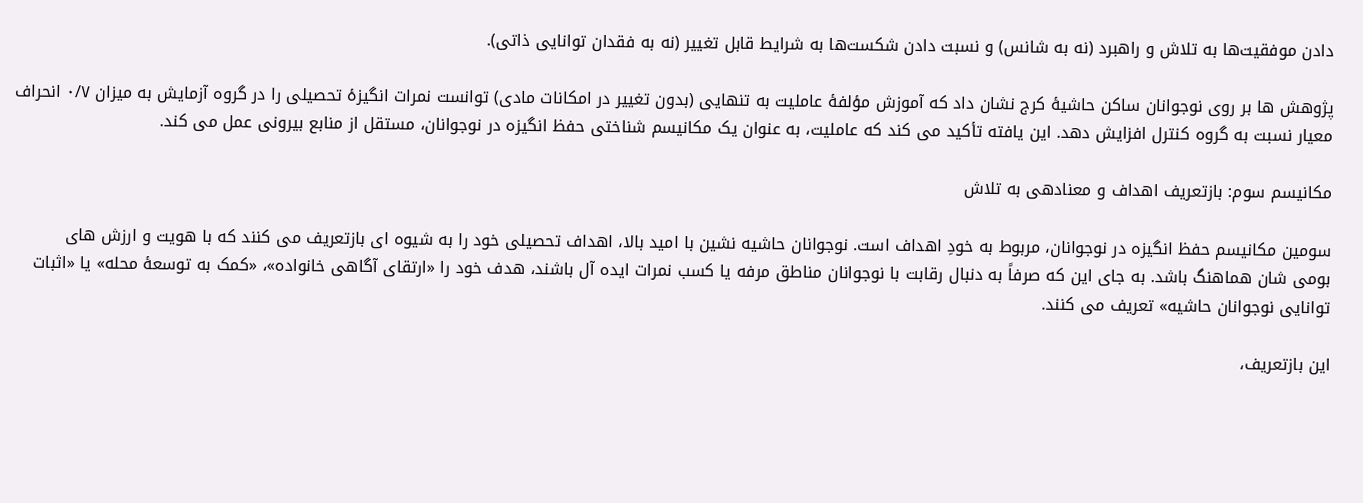دادن موفقیت‌ها به تلاش و راهبرد (نه به شانس) و نسبت دادن شکست‌ها به شرایط قابل تغییر (نه به فقدان توانایی ذاتی).

پژوهش ها بر روی نوجوانان ساکن حاشیهٔ کرج نشان داد که آموزش مؤلفهٔ عاملیت به تنهایی (بدون تغییر در امکانات مادی) توانست نمرات انگیزهٔ تحصیلی را در گروه آزمایش به میزان ۰/۷ انحراف معیار نسبت به گروه کنترل افزایش دهد. این یافته تأکید می ‌کند که عاملیت، به عنوان یک مکانیسم شناختی حفظ انگیزه در نوجوانان، مستقل از منابع بیرونی عمل می ‌کند.

مکانیسم سوم: بازتعریف اهداف و معنادهی به تلاش

سومین مکانیسم حفظ انگیزه در نوجوانان، مربوط به خودِ اهداف است. نوجوانان حاشیه‌ نشین با امید بالا، اهداف تحصیلی خود را به شیوه‌ ای بازتعریف می ‌کنند که با هویت و ارزش ‌های بومی ‌شان هماهنگ باشد. به جای این که صرفاً به دنبال رقابت با نوجوانان مناطق مرفه یا کسب نمرات ایده‌ آل باشند، هدف خود را «ارتقای آگاهی خانواده»، «کمک به توسعهٔ محله» یا «اثبات توانایی نوجوانان حاشیه» تعریف می ‌کنند.

این بازتعریف،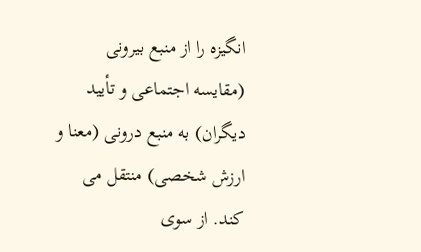انگیزه را از منبع بیرونی (مقایسه اجتماعی و تأیید دیگران) به منبع درونی (معنا و ارزش شخصی) منتقل می‌ کند. از سوی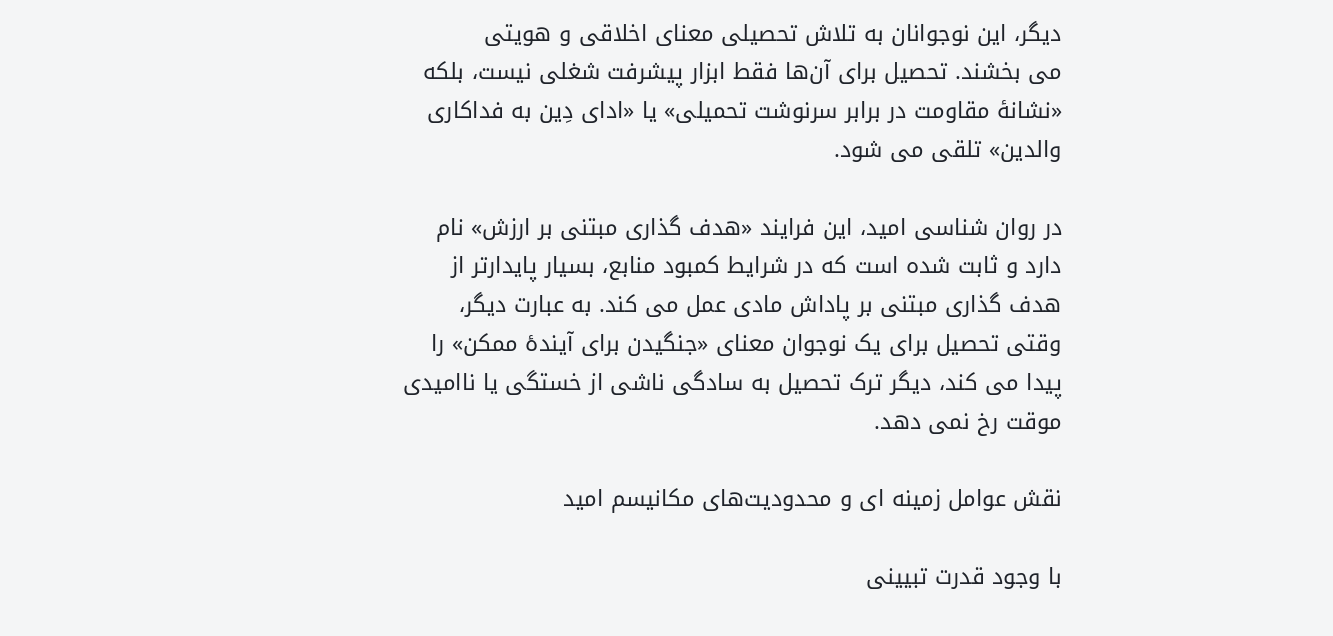دیگر، این نوجوانان به تلاش تحصیلی معنای اخلاقی و هویتی می ‌بخشند. تحصیل برای آن‌ها فقط ابزار پیشرفت شغلی نیست، بلکه «نشانهٔ مقاومت در برابر سرنوشت تحمیلی» یا «ادای دِین به فداکاری والدین» تلقی می ‌شود.

در روان‌ شناسی امید، این فرایند «هدف ‌گذاری مبتنی بر ارزش» نام دارد و ثابت شده است که در شرایط کمبود منابع، بسیار پایدارتر از هدف ‌گذاری مبتنی بر پاداش مادی عمل می ‌کند. به عبارت دیگر، وقتی تحصیل برای یک نوجوان معنای «جنگیدن برای آیندهٔ ممکن» را پیدا می ‌کند، دیگر ترک تحصیل به سادگی ناشی از خستگی یا ناامیدی موقت رخ نمی ‌دهد.

نقش عوامل زمینه ‌ای و محدودیت‌های مکانیسم امید

با وجود قدرت تبیینی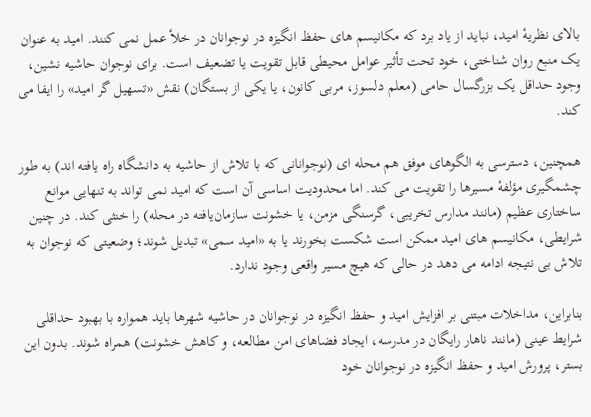بالای نظریهٔ امید، نباید از یاد برد که مکانیسم‌ های حفظ انگیزه در نوجوانان در خلأ عمل نمی ‌کنند. امید به عنوان یک منبع روان ‌شناختی، خود تحت تأثیر عوامل محیطی قابل تقویت یا تضعیف است. برای نوجوان حاشیه ‌نشین، وجود حداقل یک بزرگسال حامی (معلم دلسوز، مربی کانون، یا یکی از بستگان) نقش «تسهیل ‌گر امید» را ایفا می‌ کند.

همچنین، دسترسی به الگوهای موفق هم‌ محله‌ ای (نوجوانانی که با تلاش از حاشیه به دانشگاه راه یافته ‌اند) به طور چشمگیری مؤلفهٔ مسیرها را تقویت می ‌کند. اما محدودیت اساسی آن است که امید نمی ‌تواند به تنهایی موانع ساختاری عظیم (مانند مدارس تخریبی، گرسنگی مزمن، یا خشونت سازمان‌یافته در محله) را خنثی کند. در چنین شرایطی، مکانیسم‌ های امید ممکن است شکست بخورند یا به «امید سمی» تبدیل شوند؛ وضعیتی که نوجوان به تلاش بی ‌نتیجه ادامه می ‌دهد در حالی که هیچ مسیر واقعی وجود ندارد.

بنابراین، مداخلات مبتنی بر افزایش امید و حفظ انگیزه در نوجوانان در حاشیه شهرها باید همواره با بهبود حداقلی شرایط عینی (مانند ناهار رایگان در مدرسه، ایجاد فضاهای امن مطالعه، و کاهش خشونت) همراه شوند. بدون این بستر، پرورش امید و حفظ انگیزه در نوجوانان خود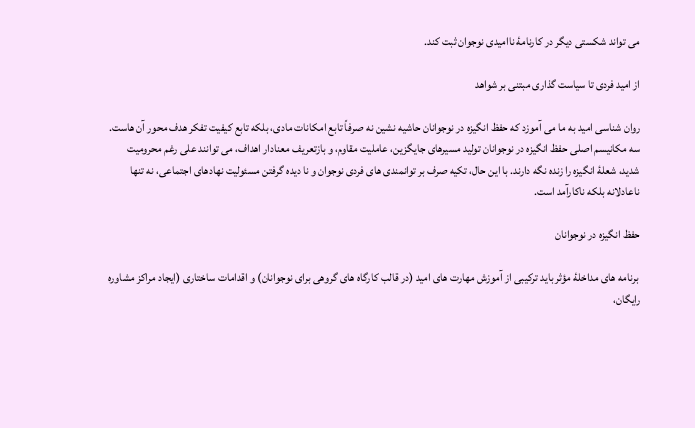می ‌تواند شکستی دیگر در کارنامهٔ ناامیدی نوجوان ثبت کند.

از امید فردی تا سیاست ‌گذاری مبتنی بر شواهد

روان ‌شناسی امید به ما می ‌آموزد که حفظ انگیزه در نوجوانان حاشیه ‌نشین نه صرفاً تابع امکانات مادی، بلکه تابع کیفیت تفکر هدف ‌محور آن‌ هاست. سه مکانیسم اصلی حفظ انگیزه در نوجوانان تولید مسیرهای جایگزین، عاملیت مقاوم، و بازتعریف معنادار اهداف، می ‌توانند علی ‌رغم محرومیت شدید، شعلۀ انگیزه را زنده نگه دارند. با این حال، تکیه صرف بر توانمندی‌ های فردی نوجوان و نا دیده گرفتن مسئولیت نهادهای اجتماعی، نه تنها ناعادلانه بلکه ناکارآمد است.

حفظ انگیزه در نوجوانان

 برنامه‌ های مداخلهٔ مؤثر باید ترکیبی از آموزش مهارت ‌های امید (در قالب کارگاه‌ های گروهی برای نوجوانان) و اقدامات ساختاری (ایجاد مراکز مشاوره رایگان،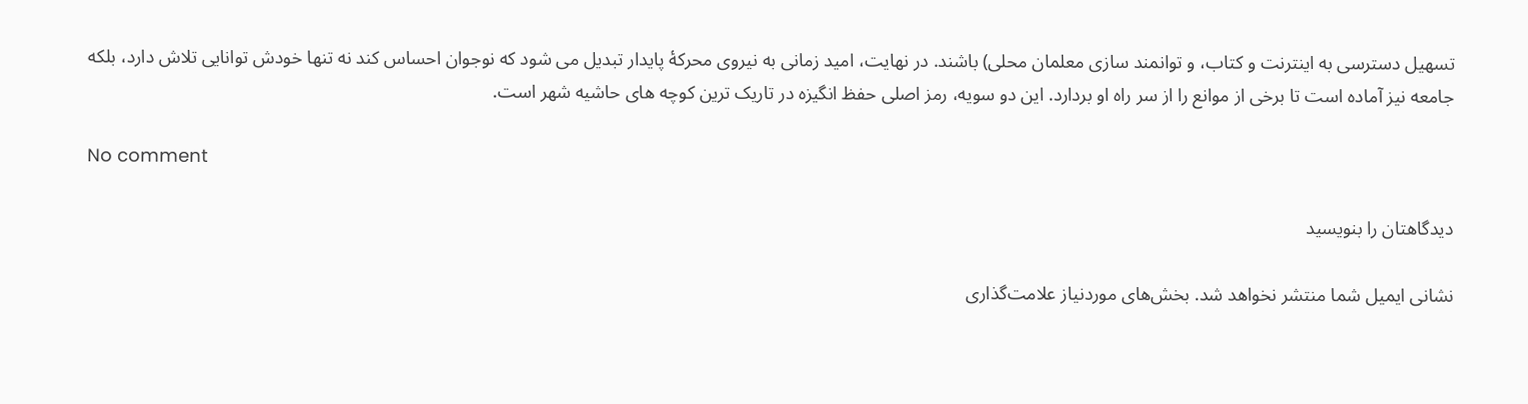تسهیل دسترسی به اینترنت و کتاب، و توانمند سازی معلمان محلی) باشند. در نهایت، امید زمانی به نیروی محرکهٔ پایدار تبدیل می‌ شود که نوجوان احساس کند نه تنها خودش توانایی تلاش دارد، بلکه جامعه نیز آماده است تا برخی از موانع را از سر راه او بردارد. این دو سویه، رمز اصلی حفظ انگیزه در تاریک ‌ترین کوچه‌ های حاشیه شهر است.

No comment

دیدگاهتان را بنویسید

نشانی ایمیل شما منتشر نخواهد شد. بخش‌های موردنیاز علامت‌گذاری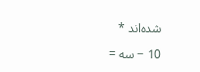شده‌اند *

10 − سه =